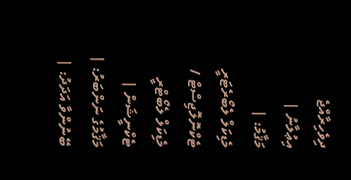ދިވެހިރާއްޖެ
އިޢުލާނު |
މަޤާމު: |
މެޑިކަލް ލެބޯރެޓަރީ ޓެކްނޮލޮޖިސްޓް / މެޑިކަލް ލެބޯޓްރީ ޓެކްނީޝަން |
މަޤާމުގެ ނަންބަރު: |
ބޭނުންވާ އަދަދު: |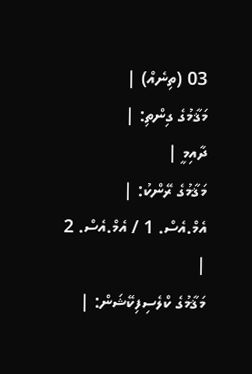03 (ތިނެއް) |
މަޤާމުގެ ގިންތި: |
ދާއިމީ |
މަޤާމުގެ ރޭންކު: |
އެމް.އެސް. 1 / އެމް.އެސް. 2 |
މަޤާމުގެ ކްލެސިފިކޭޝަން: |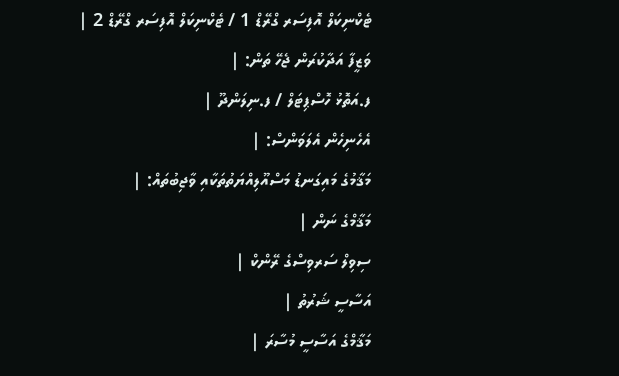ޓެކްނިކަލް އޮފިސަރ ގްރޭޑް 1 / ޓެކްނިކަލް އޮފިސަރ ގްރޭޑް 2 |
ވަޒީފާ އަދާކުރަން ޖެހޭ ތަން: |
ފ.އަތޮޅު ހޮސްޕިޓަލް / ފ.ނިލަންދޫ |
އެހެނިހެން އެލަވަންސް: |
މަޤާމުގެ މައިގަނޑު މަސްއޫލިއްޔަތުތަކާއި ވާޖިބުތައް: |
މަޤާމްގެ ނަން |
ސިވިލް ސަރވިސްގެ ރޭންކް |
އަސާސީ ޝަރުތު |
މަޤާމްގެ އަސާސީ މުސާރަ |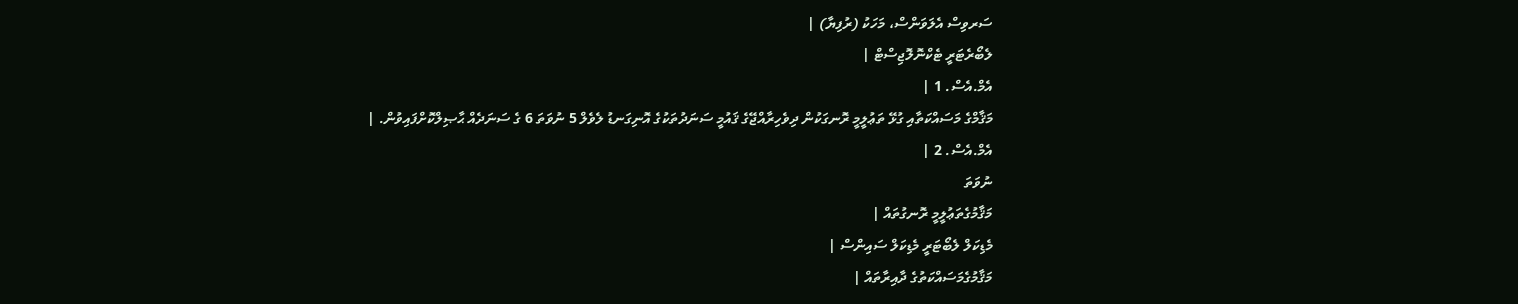ސަރވިސް އެލަވަންސް، މަހަކު (ރުފިޔާ) |
ލެބޯރެޓަރީ ޓެކްނޮލޮޖިސްޓް |
އެމް.އެސް. 1 |
މަޤާމްގެ މަސައްކަތާއި ގުޅޭ ތަޢުލީމީ ރޮނގަކުން ދިވެހިރާއްޖޭގެ ޤައުމީ ސަނަދުތަކުގެ އޮނިގަނޑު ލެވެލް 5 ނުވަތަ 6 ގެ ސަނަދެއް ޙާޞިލްކޮށްފައިވުން. |
އެމް.އެސް. 2 |
ނުވަތަ
މަޤާމުގެތަޢުލީމީ ރޮނގުތައް |
މެޑިކަލް ލެބޯޓަރީ މެޑިކަލް ސައިންސް |
މަޤާމުގެމަސައްކަތުގެ ދާއިރާތައް |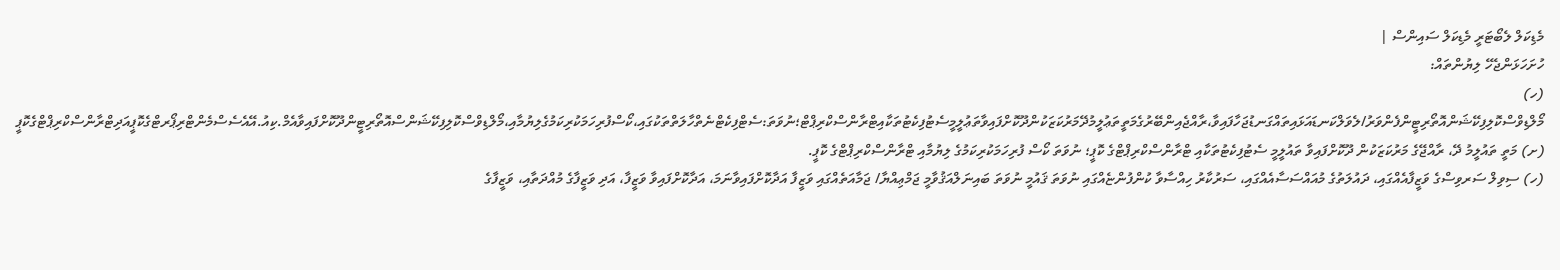މެޑިކަލް ލެބޯޓަރީ މެޑިކަލް ސައިންސް |
ހުށަހަޅަންޖެހޭ ލިޔުންތައް:
(ހ) މޯލްޑިވްސްކޮލިފިކޭޝަންއޮތޯރިޓީންފެންވަރު/ލެވަލްކަނޑައަޅައިތައްގަނޑުޖަހާފައިވާ،ރާއްޖެއިންބޭރުގެމަތީތަޢުލީމުދޭމަރުކަޒަކުންދޫކޮށްފައިވާތަޢުލީމީސެޓުފިކެޓުތަކާއިޓްރާންސްކްރިޕްޓް؛ނުވަތަ:ސެޓްފިކެޓްނެތްހާލަތްތަކުގައި،ކޯސްފުރިހަމަކުރިކަމުގެލިޔުމާއި،މޯލްޑިވްސްކޮލިފިކޭޝަންސްއޮތޯރިޓީންދޫކޮށްފައިވާއެމް.ކިއު.އޭއެސެސްމެންޓްރިޕޯރޓްގެކޮޕީއަދިޓްރާންސްކްރިޕްޓްގެކޮޕީ (ށ) މަތީ ތައުލީމު ދޭ، ރާއްޖޭގެ މަރުކަޒަކުން ދޫކޮށްފައިވާ ތައުލީމީ ސެޓުފިކެޓުތަކާއި ޓްރާންސްކްރިޕްޓްގެ ކޮޕީ؛ ނުވަތަ ކޯސް ފުރިހަމަކުރިކަމުގެ ލިޔުމާއި ޓްރާންސްކްރިޕްޓްގެ ކޮޕީ.
(ހ) ސިވިލް ސަރވިސްގެ ވަޒީފާއެއްގައި، ދައުލަތުގެ މުއައްސަސާއެއްގައި، ސަރުކާރު ހިއްސާވާ ކުންފުންޏެއްގައި ނުވަތަ ޤައުމީ ނުވަތަ ބައިނަލްއަޤުވާމީ ޖަމްޢިއްޔާ/ ޖަމާއަތެއްގައި ވަޒީފާ އަދާކޮށްފައިވާނަމަ، އަދާކޮށްފައިވާ ވަޒީފާ، އަދި ވަޒީފާގެ މުއްދަތާއި، ވަޒީފާގެ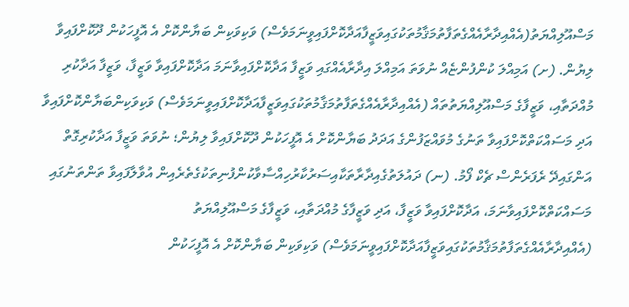މަސްއޫލިއްޔަތު(އެއްއިދާރާއެއްގެތަފާތުމަޤާމުތަކުގައިވަޒީފާއަދާކޮށްފައިވީނަމަވެސް) ވަކިވަކިން ބަޔާންކޮށް އެ އޮފީހަކުން ދޫކޮށްފައިވާ ލިޔުން. (ށ) އަމިއްލަ ކުންފުންޏެއް ނުވަތަ އަމިއްލަ އިދާރާއެއްގައި ވަޒީފާ އަދާކޮށްފައިވާނަމަ އަދާކޮށްފައިވާ ވަޒީފާ، ވަޒީފާ އަދާކުރި މުއްދަތާއި، ވަޒީފާގެ މަސްއޫލިއްޔަތުތައް (އެއްއިދާރާއެއްގެތަފާތުމަޤާމުތަކުގައިވަޒީފާއަދާކޮށްފައިވީނަމަވެސް) ވަކިވަކިންބަޔާންކޮށްފައިވާ އަދި މަސައްކަތްކޮށްފައިވާ ތަނުގެ މުވައްޒަފުންގެ އަދަދު ބަޔާންކޮށް އެ އޮފީހަކުން ދޫކޮށްފައިވާ ލިޔުން؛ ނުވަތަ ވަޒީފާ އަދާކުރިގޮތް އަންގައިދޭ ރެފަރެންސް ޗެކް ފޯމު. (ނ) ދައުލަތުގެއިދާރާތަކާއިސަރުކާރުހިއްސާވާކުންފުނިތަކުގެތެރެއިން އުވާލާފައިވާ ތަންތަނުގައި މަސައްކަތްކޮށްފައިވާނަމަ، އަދާކޮށްފައިވާ ވަޒީފާ، އަދި ވަޒީފާގެ މުއްދަތާއި، ވަޒީފާގެ މަސްއޫލިއްޔަތު (އެއްއިދާރާއެއްގެތަފާތުމަޤާމުތަކުގައިވަޒީފާއަދާކޮށްފައިވީނަމަވެސް) ވަކިވަކިން ބަޔާންކޮށް އެ އޮފީހަކުން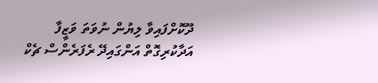ދޫކޮށްފައިވާ ލިޔުން ނުވަތަ ވަޒީފާ އަދާކުރިގޮތް އަންގައިދޭ ރެފަރެންސް ޗެކް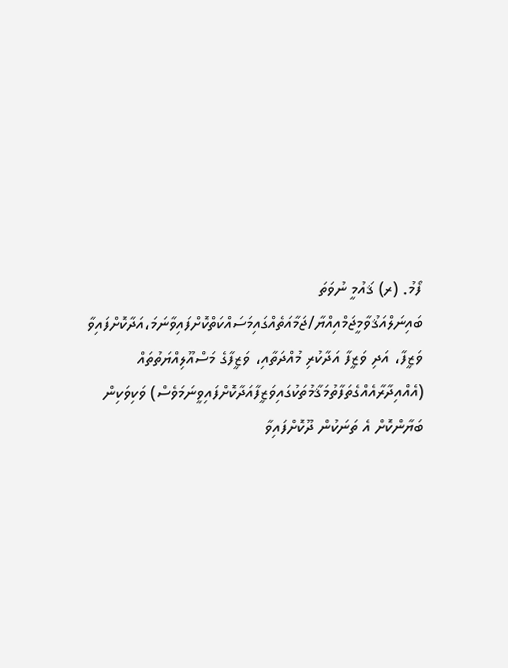ފޯމު. (ރ) ޤައުމީ ނުވަތަ ބައިނަލްއަޤުވާމީޖަމްއިއްޔާ/ޖަމާއަތެއްގައިމަސައްކަތްކޮށްފައިވާނަމަ،އަދާކޮށްފައިވާ ވަޒީފާ، އަދި ވަޒީފާ އަދާކުރި މުއްދަތާއި، ވަޒީފާގެ މަސްއޫލިއްޔަތުތައް (އެއްއިދާރާއެއްގެތަފާތުމަޤާމުތަކުގައިވަޒީފާއަދާކޮށްފައިވީނަމަވެސް) ވަކިވަކިން ބަޔާންކޮށް އެ ތަނަކުން ދޫކޮށްފައިވާ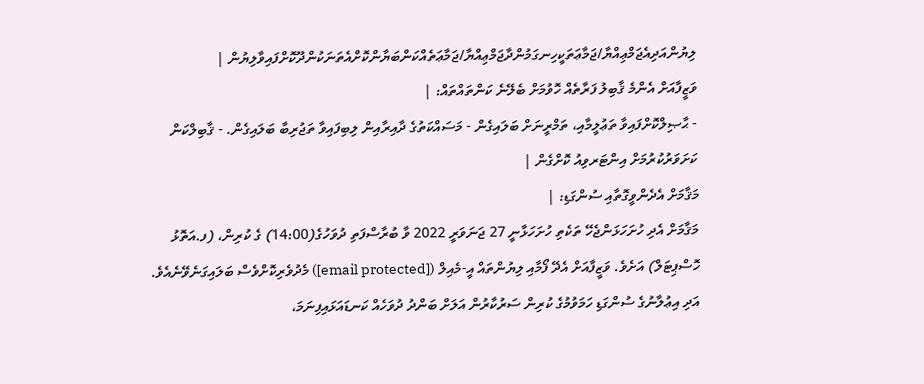ލިޔުންއަދިއެޖަމްޢިއްޔާ/ޖަމާޢަތަކީހިނގަމުންދާޖަމްޢިއްޔާ/ޖަމާޢަތެއްކަންބަޔާންކޮށްއެތަނަކުންދޫކޮށްފައިވާލިޔުން |
ވަޒީފާއަށް އެންމެ ޤާބިލު ފަރާތެއް ހޮވުމަށް ބެލޭނެ ކަންތައްތައް: |
- ޙާޞިލްކޮށްފައިވާ ތަޢުލީމާއި، ތަމްރީނަށް ބަލައިގެން - މަސައްކަތުގެ ދާއިރާއިން ލިބިފައިވާ ތަޖުރިބާ ބަލައިގެން. - ޤާބިލްކަން ކަށަވަރުކުރުމަށް އިންޓަރވިއު ކޮށްގެން |
މަޤާމަށް އެދެންވީގޮތާއި ސުންގަޑި: |
މަޤާމަށް އެދި ހުށަހަޅަންޖެހޭ ތަކެތި ހުށަހަޅާނީ 27 ޖަނަވަރީ 2022 ވާ ބުރާސްފަތި ދުވަހުގެ(14:00) ގެ ކުރިން، (ފ.އަތޮޅު ހޮސްޕިޓަލް) އަށެވެ. ވަޒީފާއަށް އެދޭ ފޯމާއި ލިޔުންތައް އީ-މެއިލް ([email protected]) މެދުވެރިކޮށްވެސް ބަލައިގަނެވޭނެއެވެ. އަދި އިޢުލާނުގެ ސުންގަޑި ހަމަވުމުގެ ކުރިން ސަރުކާރުން އަލަށް ބަންދު ދުވަހެއް ކަނޑައަޅައިފިނަމަ،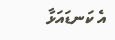އެ ކަނޑައަޅާ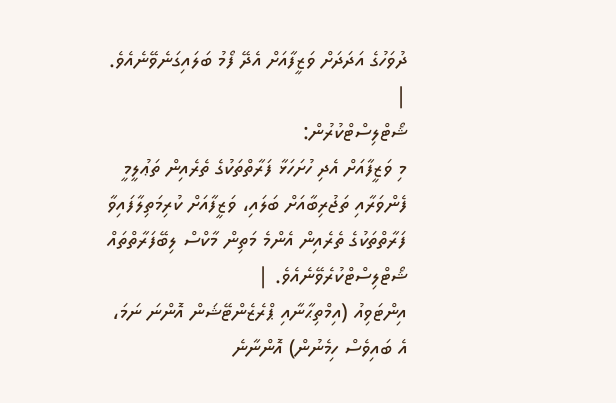ދުވަހުގެ އަދަދަށް ވަޒީފާއަށް އެދޭ ފޯމު ބަލައިގަނެވޭނެއެވެ. |
ޝޯޓްލިސްޓްކުރުން:
މި ވަޒީފާއަށް އެދި ހުށަހަޅާ ފަރާތްތަކުގެ ތެރެއިން ތަޢުލީމީ ފެންވަރާއި ތަޖުރިބާއަށް ބަލައި، ވަޒީފާއަށް ކުރިމަތިލާފައިވާ ފަރާތްތަކުގެ ތެރެއިން އެންމެ މަތިން މާކްސް ލިބޭފަރާތްތައް ޝޯޓްލިސްޓްކުރެވޭނެއެވެ. |
އިންޓަވިއު (އިމްތިޙާނާއި ޕްރެޒެންޓޭޝަން އޮންނަ ނަމަ، އެ ބައިވެސް ހިމެނުން) އޮންނާނެ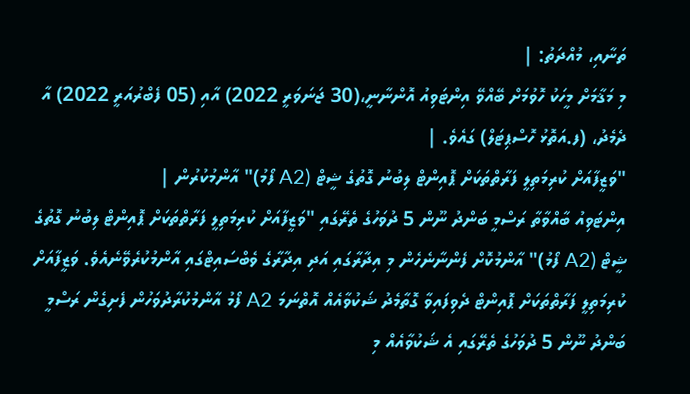ތަނާއި، މުއްދަތު: |
މި މަޤާމަށް މީހަކު ހޮވުމަށް ބޭއްވޭ އިންޓަވިއު އޮންނާނީ،(30 ޖަނަވަރީ 2022) އާއި (05 ފެބްރުއަރީ 2022) އާ ދެމެދު، (ފ.އަތޮޅު ހޮސްޕިޓަލް) ގައެވެ. |
"ވަޒީފާއަށް ކުރިމަތިލީ ފަރާތްތަކަށް ޕޮއިންޓް ލިބުނު ގޮތުގެ ޝީޓް (A2 ފޯމު)" އާންމުކުރުން |
އިންޓަވިއު ބާއްވާތާ ރަސްމީ ބަންދު ނޫން 5 ދުވަހުގެ ތެރޭގައި "ވަޒީފާއަށް ކުރިމަތިލީ ފަރާތްތަކަށް ޕޮއިންޓް ލިބުނު ގޮތުގެ ޝީޓް (A2 ފޯމު)" އާންމުކޮށް ފެންނާނެހެން މި އިދާރާގައި އަދި އިދާރާގެ ވެބްސައިޓްގައި އާންމުކުރެވޭނެއެވެ. ވަޒީފާއަށް ކުރިމަތިލީ ފަރާތްތަކަށް ޕޮއިންޓް ދެވިފައިވާ ގޮތާމެދު ޝަކުވާއެއް އޮތްނަމަ A2 ފޯމު އާންމުކުރާދުވަހުން ފެށިގެން ރަސްމީ ބަންދު ނޫން 5 ދުވަހުގެ ތެރޭގައި އެ ޝަކުވާއެއް މި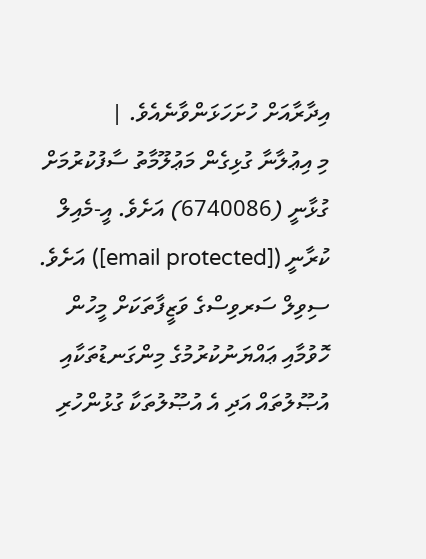އިދާރާއަށް ހުށަހަޅަންވާނެއެވެ. |
މި އިޢުލާނާ ގުޅިގެން މަޢުލޫމާތު ސާފުކުރުމަށް ގުޅާނީ (6740086) އަށެވެ. އީ-މެއިލް ކުރާނީ ([email protected]) އަށެވެ. ސިވިލް ސަރވިސްގެ ވަޒީފާތަކަށް މީހުން ހޮވުމާއި ޢައްޔަނުކުރުމުގެ މިންގަނޑުތަކާއި އުޞޫލުތައް އަދި އެ އުޞޫލުތަކާ ގުޅުންހުރި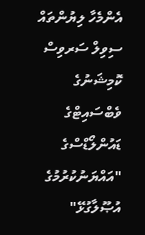އެންމެހާ ލިޔުންތައް ސިވިލް ސަރވިސް ކޮމިޝަނުގެ ވެބްސައިޓްގެ ޑައުންލޯޑްސްގެ "އައްޔަނުކުރުމުގެ އުޞޫލާގުޅޭ"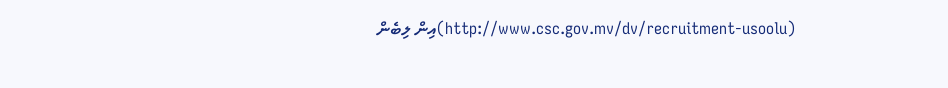(http://www.csc.gov.mv/dv/recruitment-usoolu)އިން ލިބެން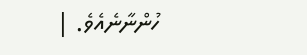ހުންނާނެއެވެ. |